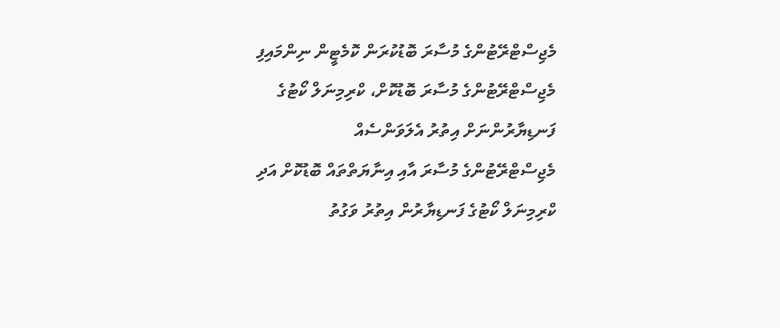މެޖިސްޓްރޭޓުންގެ މުސާރަ ބޮޑުކުރަން ކޮމެޓީން ނިންމައިފި
މެޖިސްޓްރޭޓުންގެ މުސާރަ ބޮޑުކޮށް، ކްރިމިނަލް ކޯޓުގެ ފަނޑިޔާރުންނަށް އިތުރު އެލަވަންސެއް
މެޖިސްޓްރޭޓުންގެ މުސާރަ އާއި އިނާޔަތްތައް ބޮޑުކޮށް އަދި ކްރިމިނަލް ކޯޓުގެ ފަނޑިޔާރުން އިތުރު ވަގުތު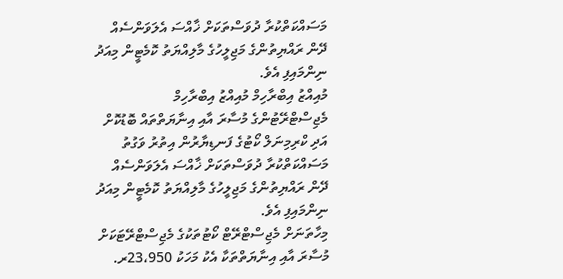މަސައްކަތްކުރާ ދުވަސްތަކަށް ޚާއްސަ އެލަވަންސެއް ދޭން ރައްޔިތުންގެ މަޖިލީހުގެ މާލިއްޔަތު ކޮމެޓީން މިއަދު ނިންމައިފި އެވެ.
މުއިއްޒު އިބްރާހިމް މުއިއްޒު އިބްރާހިމް
މެޖިސްޓްރޭޓުންގެ މުސާރަ އާއި އިނާޔަތްތައް ބޮޑުކޮށް އަދި ކްރިމިނަލް ކޯޓުގެ ފަނޑިޔާރުން އިތުރު ވަގުތު މަސައްކަތްކުރާ ދުވަސްތަކަށް ޚާއްސަ އެލަވަންސެއް ދޭން ރައްޔިތުންގެ މަޖިލީހުގެ މާލިއްޔަތު ކޮމެޓީން މިއަދު ނިންމައިފި އެވެ.
މިހާތަނަށް މެޖިސްޓްރޭޓް ކޯޓުތަކުގެ މެޖިސްޓްރޭޓަކަށް މުސާރަ އާއި އިނާޔަތްތަކާ އެކު މަހަކު 23،950ރ.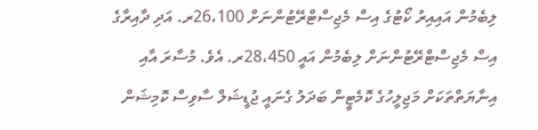ލިބެމުން އައިއިރު ކޯޓުގެ އިސް މެޖިސްޓްރޭޓުންނަށް 26،100ރ. އަދި ދާއިރާގެ އިސް މެޖިސްޓްރޭޓުންނަށް ލިބެމުން އައީ 28،450ރ. އެވެ. މުސާރަ އާއި އިނާޔަތްތަކަށް މަޖިލީހުގެ ކޮމެޓީން ބަދަލު ގެނައީ ޖުޑީޝަލް ސާވިސް ކޮމިޝަން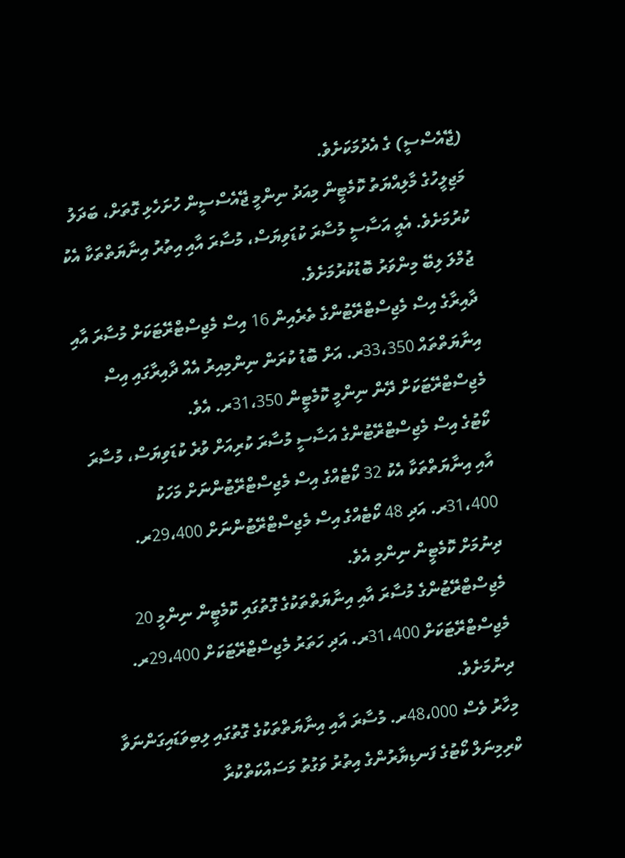(ޖޭއެސްސީ) ގެ އެދުމަކަށެވެ.
މަޖިލީހުގެ މާލިއްޔަތު ކޮމެޓީން މިއަދު ނިންމީ ޖޭއެސްސީން ހުށަހެޅި ގޮތަށް، ބަދަލު ކުރުމަށެވެ. އެއީ އަސާސީ މުސާރަ ކުޑަވިޔަސް، މުސާރަ އާއި އިތުރު އިނާޔަތްތަކާ އެކު ޖުމްލަ ލިބޭ މިންވަރު ބޮޑުކުރުމަށެވެ.
ދާއިރާގެ އިސް މެޖިސްޓްރޭޓުންގެ ތެރެއިން 16 އިސް މެޖިސްޓްރޭޓަކަށް މުސާރަ އާއި އިނާޔަތްތައް 33،350ރ. އަށް ބޮޑު ކުރަން ނިންމިއިރު އެއް ދާއިރާގައި އިސް މެޖިސްޓްރޭޓަކަށް ދޭން ނިންމީ ކޮމެޓީން 31،350ރ. އެވެ.
ކޯޓުގެ އިސް މެޖިސްޓްރޭޓުންގެ އަސާސީ މުސާރަ ކުރިއަށް ވުރެ ކުޑަވިޔަސް، މުސާރަ އާއި އިނާޔަތްތަކާ އެކު 32 ކޯޓެއްގެ އިސް މެޖިސްޓްރޭޓުންނަށް މަހަކު 31،400ރ. އަދި 48 ކޯޓެއްގެ އިސް މެޖިސްޓްރޭޓުންނަށް 29،400ރ. ދިނުމަށް ކޮމެޓީން ނިންމި އެވެ.
މެޖިސްޓްރޭޓުންގެ މުސާރަ އާއި އިނާޔަތްތަކުގެ ގޮތުގައި ކޮމެޓީން ނިންމީ 20 މެޖިސްޓްރޭޓަކަށް 31،400ރ. އަދި ހަތަރު މެޖިސްޓްރޭޓަކަށް 29،400ރ. ދިނުމަށެވެ.
މިހާރު ވެސް 48،000ރ. މުސާރަ އާއި އިނާޔަތްތަކުގެ ގޮތުގައި ލިބިވަޑައިގަންނަވާ ކްރިމިނަލް ކޯޓުގެ ފަނޑިޔާރުންގެ އިތުރު ވަގުތު މަސައްކަތްކުރާ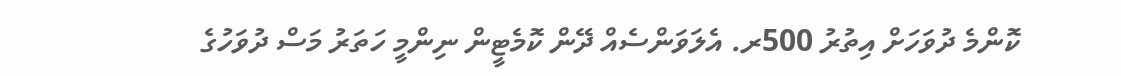ކޮންމެ ދުވަހަށް އިތުރު 500ރ. އެލަވަންސެއް ދޭން ކޮމެޓީން ނިންމީ ހަތަރު މަސް ދުވަހުގެ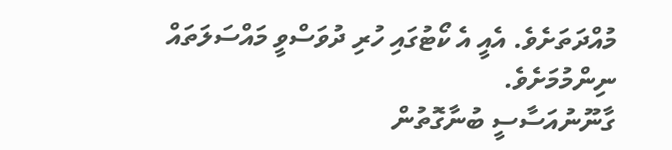މުއްދަތަށެވެ. އެއީ އެ ކޯޓުގައި ހުރި ދުވަސްވީ މައްސަލަތައް ނިންމުމަށެވެ.
ގާނޫނުއަސާސީ ބުނާގޮތުން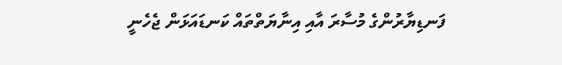ފަނޑިޔާރުންގެ މުސާރަ އާއި އިނާޔަތްތައް ކަނޑައަޅަން ޖެހެނީ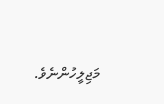މަޖިލީހުންނެވެ.